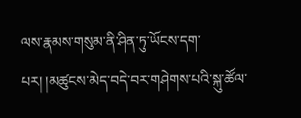ལས་རྣམས་གསུམ་ནི་ཤིན་ཏུ་ཡོངས་དག་པར། །མཚུངས་མེད་བདེ་བར་གཤེགས་པའི་སྐུ་ཚོལ་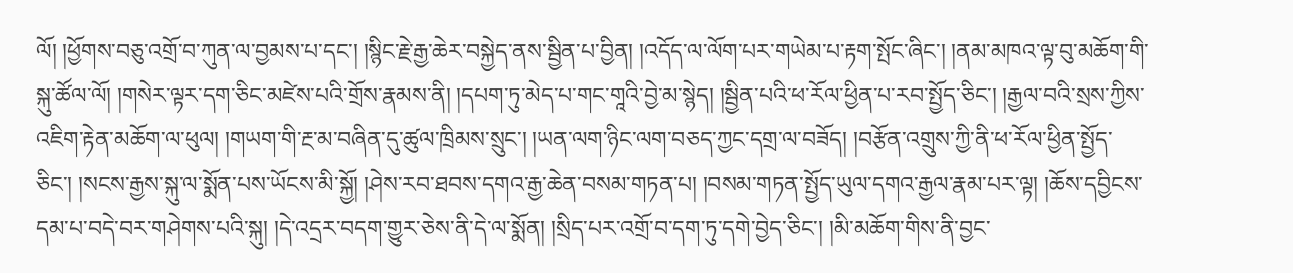ལོ། །ཕྱོགས་བཅུ་འགྲོ་བ་ཀུན་ལ་བྱམས་པ་དང་། །སྙིང་རྗེ་རྒྱ་ཆེར་བསྐྱེད་ནས་སྦྱིན་པ་བྱིན། །འདོད་ལ་ལོག་པར་གཡེམ་པ་རྟག་སྤོང་ཞིང་། །ནམ་མཁའ་ལྟ་བུ་མཆོག་གི་སྐུ་ཚོལ་ལོ། །གསེར་ལྟར་དག་ཅིང་མཛེས་པའི་གྲོས་རྣམས་ནི། །དཔག་ཏུ་མེད་པ་གང་གཱའི་བྱེ་མ་སྙེད། །སྦྱིན་པའི་ཕ་རོལ་ཕྱིན་པ་རབ་སྤྱོད་ཅིང་། །རྒྱལ་བའི་སྲས་ཀྱིས་འཇིག་རྟེན་མཆོག་ལ་ཕུལ། །གཡག་གི་རྔ་མ་བཞིན་དུ་ཚུལ་ཁྲིམས་སྲུང་། །ཡན་ལག་ཉིང་ལག་བཅད་ཀྱང་དགྲ་ལ་བཟོད། །བརྩོན་འགྲུས་ཀྱི་ནི་ཕ་རོལ་ཕྱིན་སྤྱོད་ཅིང་། །སངས་རྒྱས་སྐུ་ལ་སྨོན་པས་ཡོངས་མི་སྐྱོ། །ཤེས་རབ་ཐབས་དགའ་རྒྱ་ཆེན་བསམ་གཏན་པ། །བསམ་གཏན་སྤྱོད་ཡུལ་དགའ་རྒྱལ་རྣམ་པར་ལྟ། །ཆོས་དབྱིངས་དམ་པ་བདེ་བར་གཤེགས་པའི་སྐུ། །དེ་འདྲར་བདག་གྱུར་ཅེས་ནི་དེ་ལ་སྨོན། །སྲིད་པར་འགྲོ་བ་དག་ཏུ་དགེ་བྱེད་ཅིང་། །མི་མཆོག་གིས་ནི་བྱང་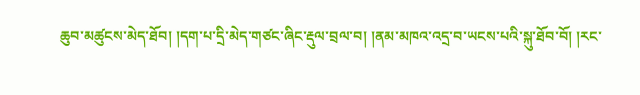ཆུབ་མཚུངས་མེད་ཐོབ། །དག་པ་དྲི་མེད་གཙང་ཞིང་རྡུལ་བྲལ་བ། །ནམ་མཁའ་འདྲ་བ་ཡངས་པའི་སྐུ་ཐོབ་བོ། །རང་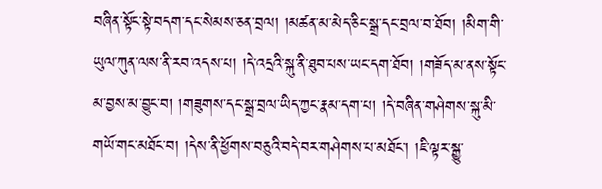བཞིན་སྟོང་སྟེ་བདག་དང་སེམས་ཅན་བྲལ། །མཚན་མ་མེད་ཅིང་སྒྲ་དང་བྲལ་བ་ཐོབ། །མིག་གི་ཡུལ་ཀུན་ལས་ནི་རབ་འདས་པ། །དེ་འདྲའི་སྐུ་ནི་ཐུབ་པས་ཡང་དག་ཐོབ། །གཟོད་མ་ནས་སྟོང་མ་བྱས་མ་བྱུང་བ། །གཟུགས་དང་སྒྲ་བྲལ་ཡིད་ཀྱང་རྣམ་དག་པ། །དེ་བཞིན་གཤེགས་སྐུ་མི་གཡོ་གང་མཐོང་བ། །དེས་ནི་ཕྱོགས་བཅུའི་བདེ་བར་གཤེགས་པ་མཐོང་། །ཇི་ལྟར་སྒྱུ་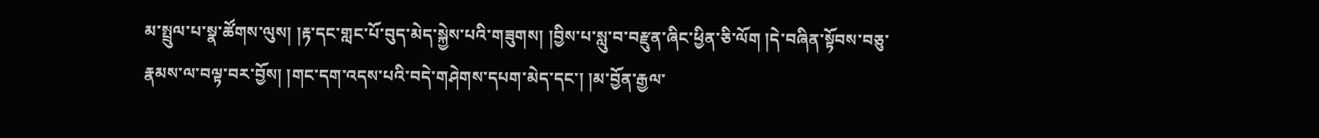མ་སྤྲུལ་པ་སྣ་ཚོགས་ལུས། །རྟ་དང་གླང་པོ་བུད་མེད་སྐྱེས་པའི་གཟུགས། །བྱིས་པ་སླུ་བ་བརྫུན་ཞིང་ཕྱིན་ཅི་ལོག །དེ་བཞིན་སྟོབས་བཅུ་རྣམས་ལ་བལྟ་བར་བྱོས། །གང་དག་འདས་པའི་བདེ་གཤེགས་དཔག་མེད་དང་། །མ་བྱོན་རྒྱལ་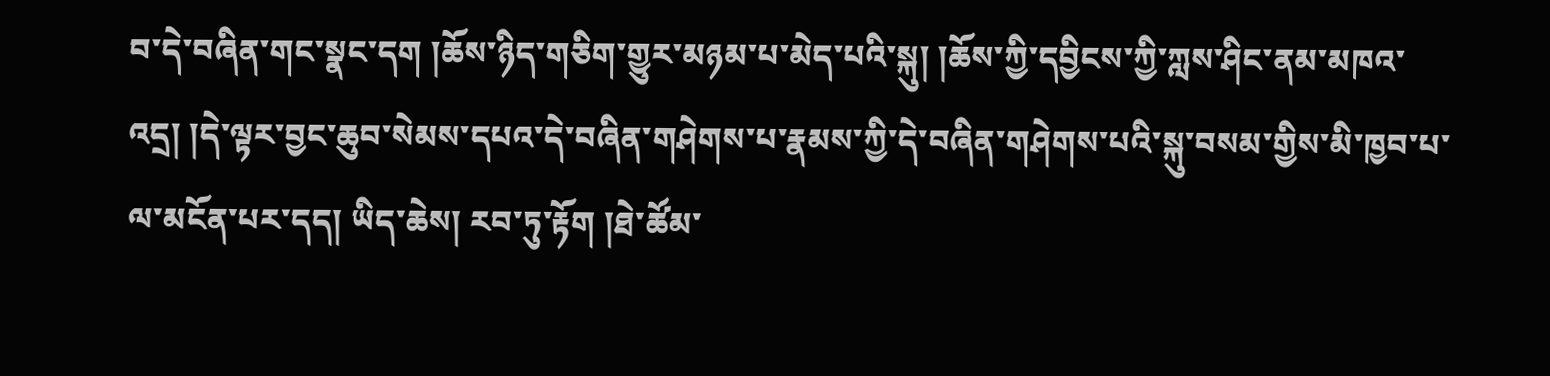བ་དེ་བཞིན་གང་སྣང་དག །ཆོས་ཉིད་གཅིག་གྱུར་མཉམ་པ་མེད་པའི་སྐུ། །ཆོས་ཀྱི་དབྱིངས་ཀྱི་ཀླས་ཤིང་ནམ་མཁའ་འདྲ། །དེ་ལྟར་བྱང་ཆུབ་སེམས་དཔའ་དེ་བཞིན་གཤེགས་པ་རྣམས་ཀྱི་དེ་བཞིན་གཤེགས་པའི་སྐུ་བསམ་གྱིས་མི་ཁྱབ་པ་ལ་མངོན་པར་དད། ཡིད་ཆེས། རབ་ཏུ་རྟོག །ཐེ་ཚོམ་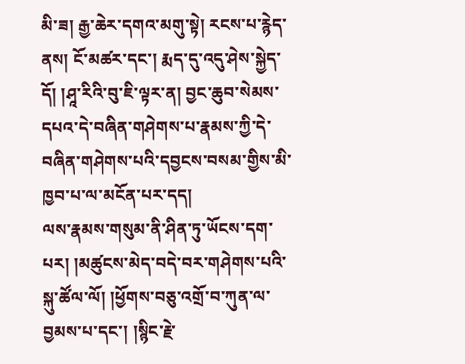མི་ཟ། རྒྱ་ཆེར་དགའ་མགུ་སྟེ། རངས་པ་རྙེད་ནས། ངོ་མཚར་དང་། རྨད་དུ་འདུ་ཤེས་སྐྱེད་དོ། །ཤཱ་རིའི་བུ་ཇི་ལྟར་ན། བྱང་ཆུབ་སེམས་དཔའ་དེ་བཞིན་གཤེགས་པ་རྣམས་ཀྱི་དེ་བཞིན་གཤེགས་པའི་དབྱངས་བསམ་གྱིས་མི་ཁྱབ་པ་ལ་མངོན་པར་དད།
ལས་རྣམས་གསུམ་ནི་ཤིན་ཏུ་ཡོངས་དག་པར། །མཚུངས་མེད་བདེ་བར་གཤེགས་པའི་སྐུ་ཚོལ་ལོ། །ཕྱོགས་བཅུ་འགྲོ་བ་ཀུན་ལ་བྱམས་པ་དང་། །སྙིང་རྗེ་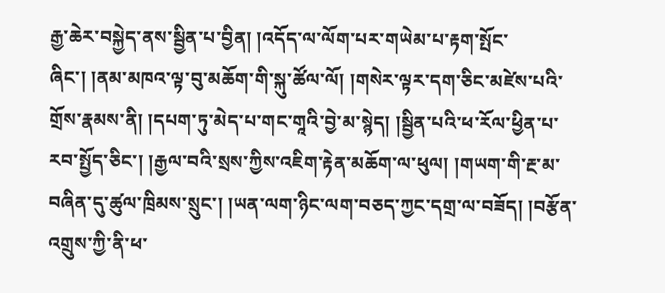རྒྱ་ཆེར་བསྐྱེད་ནས་སྦྱིན་པ་བྱིན། །འདོད་ལ་ལོག་པར་གཡེམ་པ་རྟག་སྤོང་ཞིང་། །ནམ་མཁའ་ལྟ་བུ་མཆོག་གི་སྐུ་ཚོལ་ལོ། །གསེར་ལྟར་དག་ཅིང་མཛེས་པའི་གྲོས་རྣམས་ནི། །དཔག་ཏུ་མེད་པ་གང་གཱའི་བྱེ་མ་སྙེད། །སྦྱིན་པའི་ཕ་རོལ་ཕྱིན་པ་རབ་སྤྱོད་ཅིང་། །རྒྱལ་བའི་སྲས་ཀྱིས་འཇིག་རྟེན་མཆོག་ལ་ཕུལ། །གཡག་གི་རྔ་མ་བཞིན་དུ་ཚུལ་ཁྲིམས་སྲུང་། །ཡན་ལག་ཉིང་ལག་བཅད་ཀྱང་དགྲ་ལ་བཟོད། །བརྩོན་འགྲུས་ཀྱི་ནི་ཕ་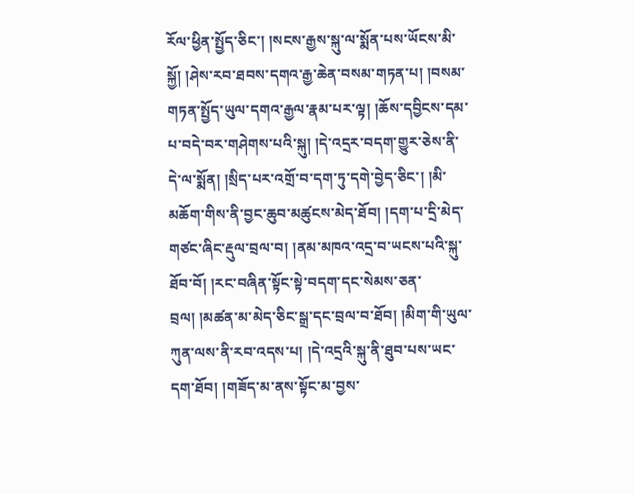རོལ་ཕྱིན་སྤྱོད་ཅིང་། །སངས་རྒྱས་སྐུ་ལ་སྨོན་པས་ཡོངས་མི་སྐྱོ། །ཤེས་རབ་ཐབས་དགའ་རྒྱ་ཆེན་བསམ་གཏན་པ། །བསམ་གཏན་སྤྱོད་ཡུལ་དགའ་རྒྱལ་རྣམ་པར་ལྟ། །ཆོས་དབྱིངས་དམ་པ་བདེ་བར་གཤེགས་པའི་སྐུ། །དེ་འདྲར་བདག་གྱུར་ཅེས་ནི་དེ་ལ་སྨོན། །སྲིད་པར་འགྲོ་བ་དག་ཏུ་དགེ་བྱེད་ཅིང་། །མི་མཆོག་གིས་ནི་བྱང་ཆུབ་མཚུངས་མེད་ཐོབ། །དག་པ་དྲི་མེད་གཙང་ཞིང་རྡུལ་བྲལ་བ། །ནམ་མཁའ་འདྲ་བ་ཡངས་པའི་སྐུ་ཐོབ་བོ། །རང་བཞིན་སྟོང་སྟེ་བདག་དང་སེམས་ཅན་བྲལ། །མཚན་མ་མེད་ཅིང་སྒྲ་དང་བྲལ་བ་ཐོབ། །མིག་གི་ཡུལ་ཀུན་ལས་ནི་རབ་འདས་པ། །དེ་འདྲའི་སྐུ་ནི་ཐུབ་པས་ཡང་དག་ཐོབ། །གཟོད་མ་ནས་སྟོང་མ་བྱས་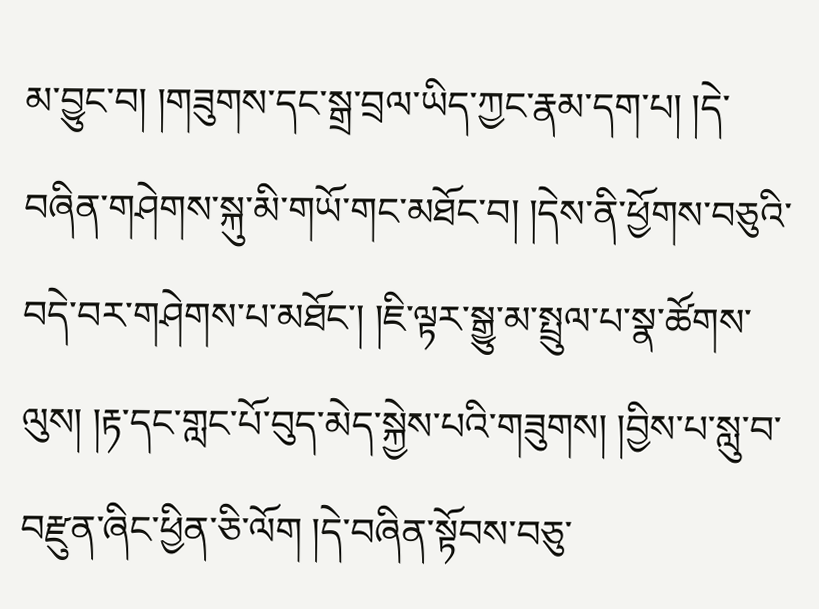མ་བྱུང་བ། །གཟུགས་དང་སྒྲ་བྲལ་ཡིད་ཀྱང་རྣམ་དག་པ། །དེ་བཞིན་གཤེགས་སྐུ་མི་གཡོ་གང་མཐོང་བ། །དེས་ནི་ཕྱོགས་བཅུའི་བདེ་བར་གཤེགས་པ་མཐོང་། །ཇི་ལྟར་སྒྱུ་མ་སྤྲུལ་པ་སྣ་ཚོགས་ལུས། །རྟ་དང་གླང་པོ་བུད་མེད་སྐྱེས་པའི་གཟུགས། །བྱིས་པ་སླུ་བ་བརྫུན་ཞིང་ཕྱིན་ཅི་ལོག །དེ་བཞིན་སྟོབས་བཅུ་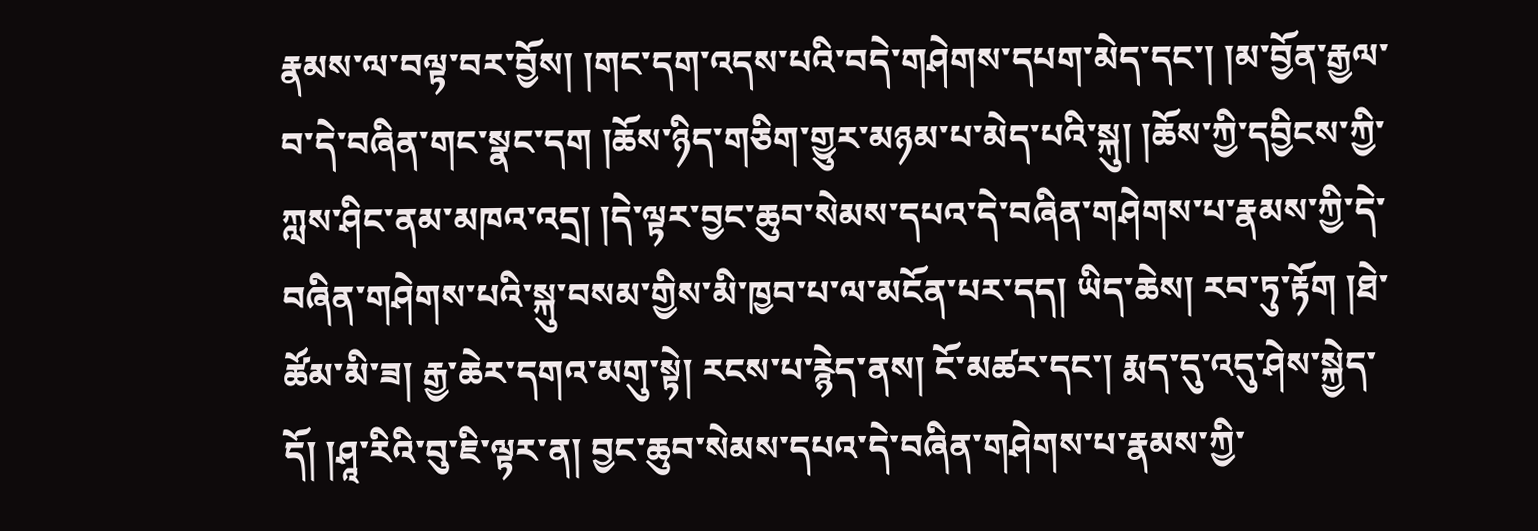རྣམས་ལ་བལྟ་བར་བྱོས། །གང་དག་འདས་པའི་བདེ་གཤེགས་དཔག་མེད་དང་། །མ་བྱོན་རྒྱལ་བ་དེ་བཞིན་གང་སྣང་དག །ཆོས་ཉིད་གཅིག་གྱུར་མཉམ་པ་མེད་པའི་སྐུ། །ཆོས་ཀྱི་དབྱིངས་ཀྱི་ཀླས་ཤིང་ནམ་མཁའ་འདྲ། །དེ་ལྟར་བྱང་ཆུབ་སེམས་དཔའ་དེ་བཞིན་གཤེགས་པ་རྣམས་ཀྱི་དེ་བཞིན་གཤེགས་པའི་སྐུ་བསམ་གྱིས་མི་ཁྱབ་པ་ལ་མངོན་པར་དད། ཡིད་ཆེས། རབ་ཏུ་རྟོག །ཐེ་ཚོམ་མི་ཟ། རྒྱ་ཆེར་དགའ་མགུ་སྟེ། རངས་པ་རྙེད་ནས། ངོ་མཚར་དང་། རྨད་དུ་འདུ་ཤེས་སྐྱེད་དོ། །ཤཱ་རིའི་བུ་ཇི་ལྟར་ན། བྱང་ཆུབ་སེམས་དཔའ་དེ་བཞིན་གཤེགས་པ་རྣམས་ཀྱི་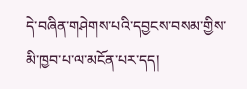དེ་བཞིན་གཤེགས་པའི་དབྱངས་བསམ་གྱིས་མི་ཁྱབ་པ་ལ་མངོན་པར་དད།